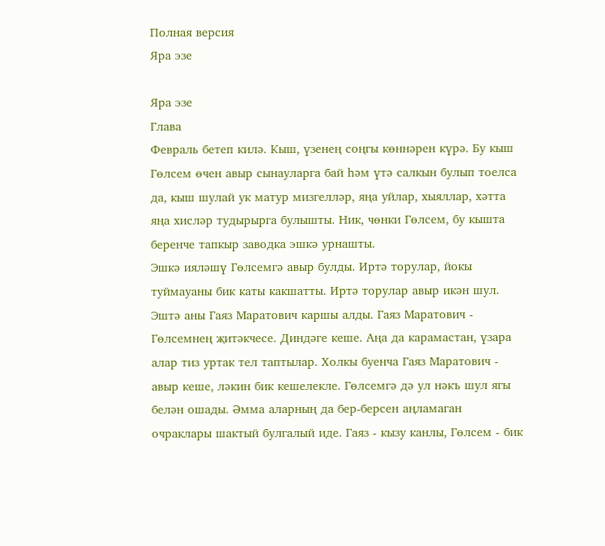Полная версия
Яра эзе

Яра эзе
Глава
Февраль бетеп килә. Кыш, үзенең соңгы көннәрен күрә. Бу кыш Гөлсем өчен авыр сынауларга бай һәм үтә салкын булып тоелса да, кыш шулай ук матур мизгелләр, яңа уйлар, хыяллар, хәтта яңа хисләр тудырырга булышты. Ник, чөнки Гөлсем, бу кышта беренче тапкыр заводка эшкә урнашты.
Эшкә ияләшү Гөлсемгә авыр булды. Иртә торулар, йокы туймауаны бик каты какшатты. Иртә торулар авыр икән шул.
Эштә аны Гаяз Маратович каршы алды. Гаяз Маратович - Гөлсемнең җитәкчесе. Диндәге кеше. Аңа да карамастан, үзара алар тиз уртак тел таптылар. Холкы буенча Гаяз Маратович - авыр кеше, ләкин бик кешелекле. Гөлсемгә дә ул нәкъ шул ягы белән ошады. Әмма аларның да бер-берсен аңламаган очраклары шактый булгалый иде. Гаяз - кызу канлы, Гөлсем - бик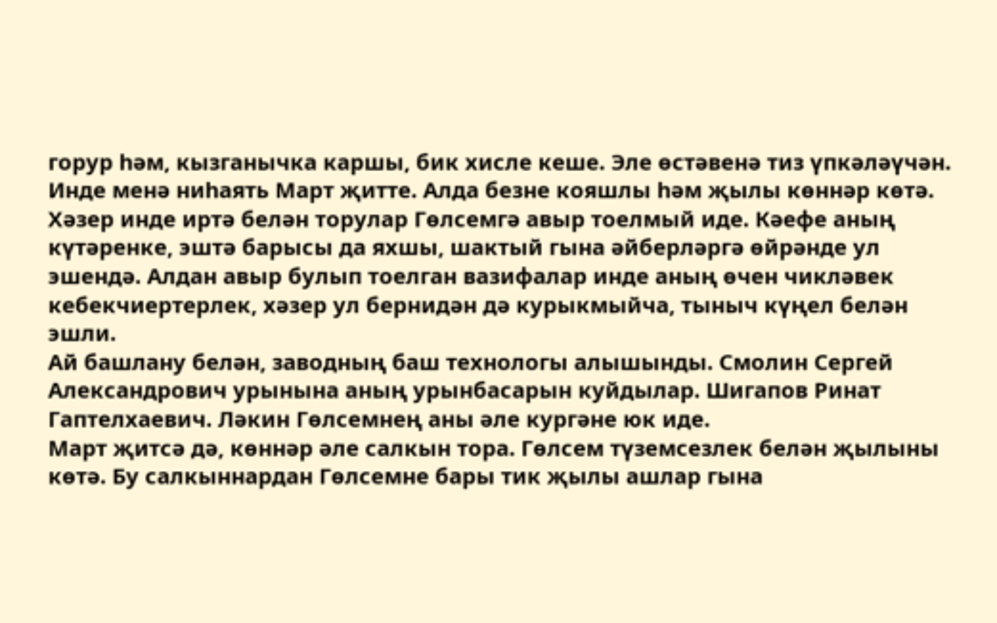горур һәм, кызганычка каршы, бик хисле кеше. Эле өстәвенә тиз үпкәләүчән.
Инде менә ниһаять Март җитте. Алда безне кояшлы һәм җылы көннәр көтә. Хәзер инде иртә белән торулар Гөлсемгә авыр тоелмый иде. Кәефе аның күтәренке, эштә барысы да яхшы, шактый гына әйберләргә өйрәнде ул эшендә. Алдан авыр булып тоелган вазифалар инде аның өчен чикләвек кебекчиертерлек, хәзер ул бернидән дә курыкмыйча, тыныч күңел белән эшли.
Ай башлану белән, заводның баш технологы алышынды. Смолин Сергей Александрович урынына аның урынбасарын куйдылар. Шигапов Ринат Гаптелхаевич. Ләкин Гөлсемнең аны әле кургәне юк иде.
Март җитсә дә, көннәр әле салкын тора. Гөлсем түземсезлек белән җылыны көтә. Бу салкыннардан Гөлсемне бары тик җылы ашлар гына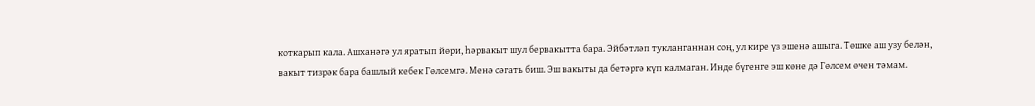коткарып кала. Ашханәгә ул яратып йөри, һәрвакыт шул бервакытта бара. Эйбәтләп тукланганнан соң, ул кире үз эшенә ашыга. Төшке аш узу белән, вакыт тизрәк бара башлый кебек Гөлсемгә. Менә сәгать биш. Эш вакыты да бетәргә күп калмаган. Инде бүгенге эш көне дә Гөлсем өчен тәмам.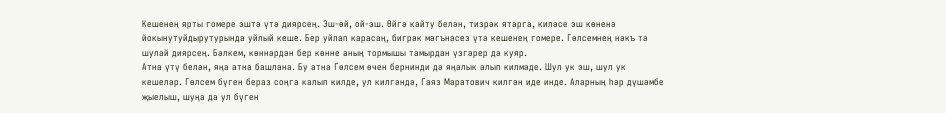Кешенең ярты гомере эштә үтә диярсең. Эш-өй, ой-эш. Өйгә кайту белән, тизрәк ятарга, киләсе эш көненә йокынутуйдырутурында уйлый кеше. Бер уйлап карасаң, бигрәк мәгънәсез үтә кешенең гомере. Гөлсемнең нәкъ тә шулай диярсең. Бәлкем, көннәрдән бер көнне аның тормышы тамырдан үзгәрер дә куяр.
Атна үтү белән, яңа атна башлана. Бу атна Гөлсем өчен бернинди дә яңалык алып килмәде. Шул ук эш, шул ук кешеләр. Гөлсем бүген бераз соңга калып килде, ул килгәндә, Гаяз Маратович килгән иде инде. Аларның һәр дүшәмбе җыелыш, шуңа да ул бүген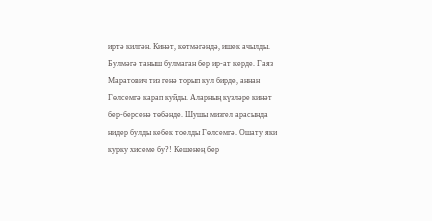иртә килгән. Кинәт, көтмәгәндә, ишек ачылды. Булмәгә таныш булмаган бер ир-ат керде. Гаяз Маратович тиз генә торып кул бирде, аннан Гөлсемгә карап куйды. Аларның күзләре кинәт бер-берсенә төбәнде. Шушы мизгел арасында нидер булды кебек тоелды Гөлсемгә. Ошату яки курку хисеме бу?! Кешенең бер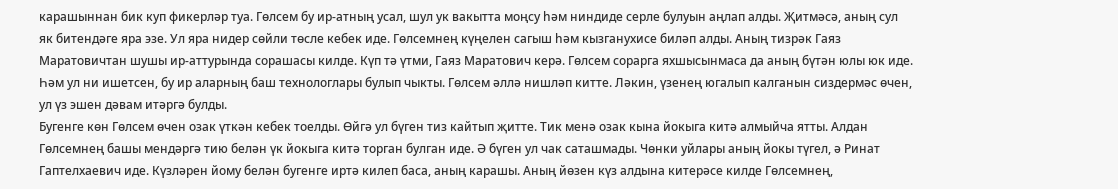карашыннан бик куп фикерләр туа. Гөлсем бу ир-атның усал, шул ук вакытта моңсу һәм ниндиде серле булуын аңлап алды. Җитмәсә, аның сул як битендәге яра эзе. Ул яра нидер сөйли төсле кебек иде. Гөлсемнең күңелен сагыш һәм кызганухисе биләп алды. Аның тизрәк Гаяз Маратовичтан шушы ир-аттурында сорашасы килде. Күп тә үтми, Гаяз Маратович керә. Гөлсем сорарга яхшысынмаса да аның бүтән юлы юк иде. Һәм ул ни ишетсен, бу ир аларның баш технологлары булып чыкты. Гөлсем әллә нишләп китте. Ләкин, үзенең югалып калганын сиздермәс өчен, ул үз эшен дәвам итәргә булды.
Бугенге көн Гөлсем өчен озак үткән кебек тоелды. Өйгә ул бүген тиз кайтып җитте. Тик менә озак кына йокыга китә алмыйча ятты. Алдан Гөлсемнең башы мендәргә тию белән үк йокыга китә торган булган иде. Ә бүген ул чак саташмады. Чөнки уйлары аның йокы түгел, ә Ринат Гаптелхаевич иде. Күзләрен йому белән бугенге иртә килеп баса, аның карашы. Аның йөзен күз алдына китерәсе килде Гөлсемнең,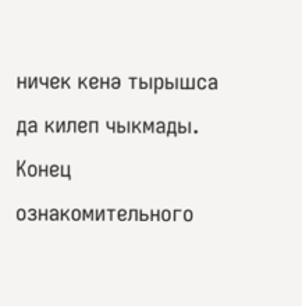ничек кенә тырышса да килеп чыкмады.
Конец ознакомительного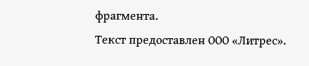фрагмента.
Текст предоставлен ООО «Литрес».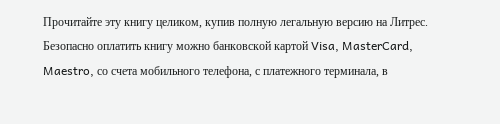Прочитайте эту книгу целиком, купив полную легальную версию на Литрес.
Безопасно оплатить книгу можно банковской картой Visa, MasterCard, Maestro, со счета мобильного телефона, с платежного терминала, в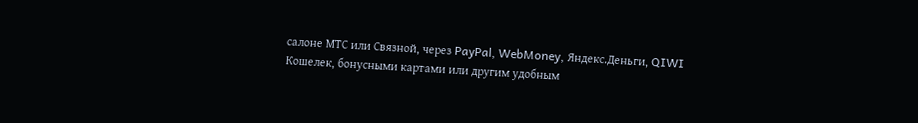салоне МТС или Связной, через PayPal, WebMoney, Яндекс.Деньги, QIWI Кошелек, бонусными картами или другим удобным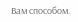Вам способом.